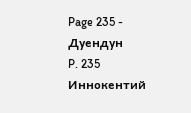Page 235 - Дуендун
P. 235
Иннокентий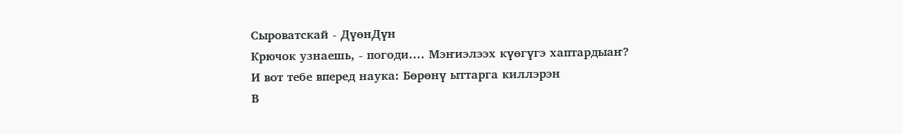Сыроватскай - ДүөнДүн
Крючок узнаешь, - погоди.... Мэҥиэлээх күөгүгэ хаптардыаҥ?
И вот тебе вперед наука: Бөрөнү ыттарга киллэрэн
В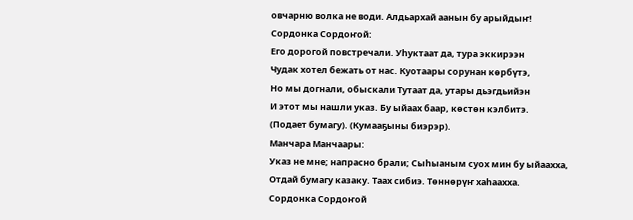овчарню волка не води. Алдьархай аанын бу арыйдыҥ!
Сордонка Сордоҥой:
Его дорогой повстречали. Уһуктаат да, тура эккирээн
Чудак хотел бежать от нас. Куотаары сорунан көрбүтэ,
Но мы догнали, обыскали Тутаат да, утары дьэгдьийэн
И этот мы нашли указ. Бу ыйаах баар, көстөн кэлбитэ.
(Подает бумагу). (Кумааҕыны биэрэр).
Манчара Манчаары:
Указ не мне; напрасно брали; Сыһыаным суох мин бу ыйаахха,
Отдай бумагу казаку. Таах сибиэ. Төннөрүҥ хаһаахха.
Сордонка Сордоҥой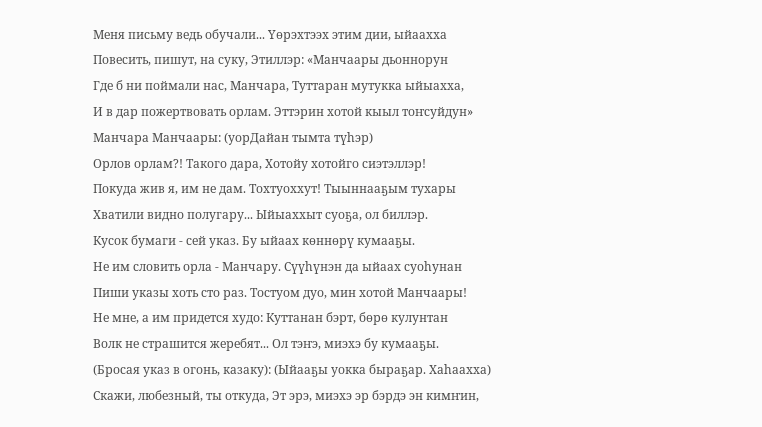Меня письму ведь обучали... Үөрэхтээх этим дии, ыйаахха
Повесить, пишут, на суку, Этиллэр: «Манчаары дьоннорун
Где б ни поймали нас, Манчара, Туттаран мутукка ыйыахха,
И в дар пожертвовать орлам. Эттэрин хотой кыыл тоҥсуйдун»
Манчара Манчаары: (уорДайан тымта түһэр)
Орлов орлам?! Такого дара, Хотойу хотойго сиэтэллэр!
Покуда жив я, им не дам. Тохтуоххут! Тыыннааҕым тухары
Хватили видно полугару... Ыйыаххыт суоҕа, ол биллэр.
Кусок бумаги - сей указ. Бу ыйаах көннөрү кумааҕы.
Не им словить орла - Манчару. Сүүһүнэн да ыйаах суоһунан
Пиши указы хоть сто раз. Тостуом дуо, мин хотой Манчаары!
Не мне, а им придется худо: Куттанан бэрт, бөрө кулунтан
Волк не страшится жеребят... Ол тэҥэ, миэхэ бу кумааҕы.
(Бросая указ в огонь, казаку): (Ыйааҕы уокка быраҕар. Хаһаахха)
Скажи, любезный, ты откуда, Эт эрэ, миэхэ эр бэрдэ эн кимҥин,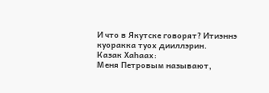И что в Якутске говорят? Итиэннэ куоракка туох дииллэрин.
Казак Хаһаах:
Меня Петровым называют,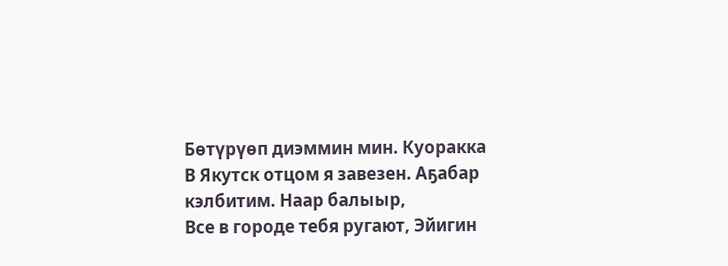Бөтүрүөп диэммин мин. Куоракка
В Якутск отцом я завезен. Аҕабар кэлбитим. Наар балыыр,
Все в городе тебя ругают, Эйигин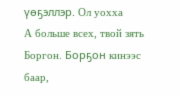үөҕэллэр. Ол уохха
А больше всех, твой зять Боргон. Борҕон кинээс баар,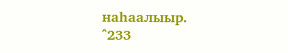наһаалыыр.
^233